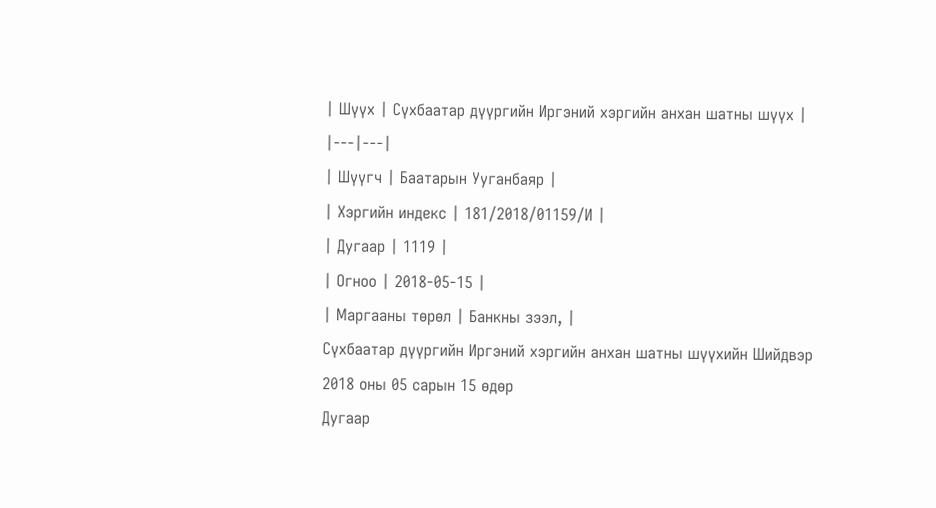| Шүүх | Сүхбаатар дүүргийн Иргэний хэргийн анхан шатны шүүх |
|---|---|
| Шүүгч | Баатарын Ууганбаяр |
| Хэргийн индекс | 181/2018/01159/И |
| Дугаар | 1119 |
| Огноо | 2018-05-15 |
| Маргааны төрөл | Банкны зээл, |
Сүхбаатар дүүргийн Иргэний хэргийн анхан шатны шүүхийн Шийдвэр
2018 оны 05 сарын 15 өдөр
Дугаар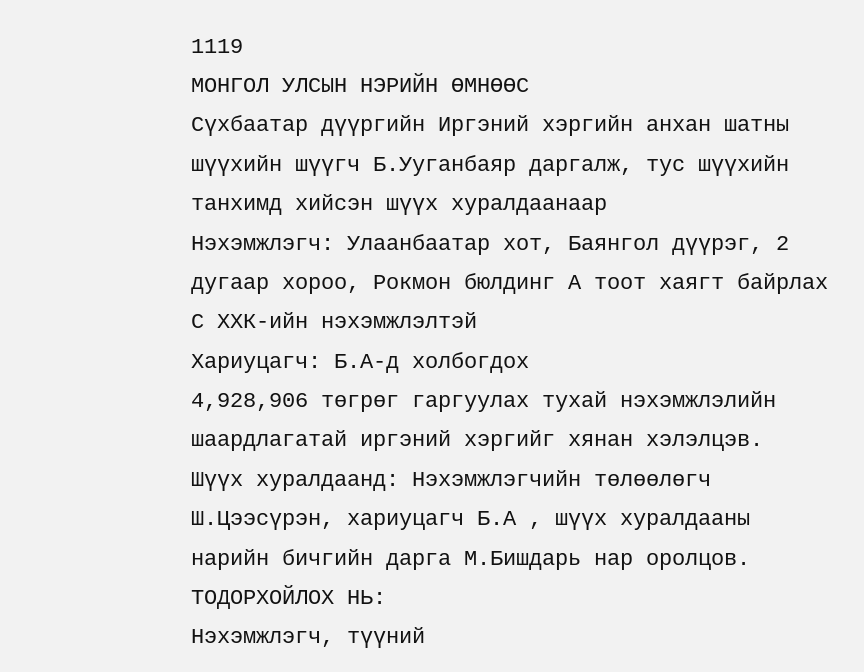1119
МОНГОЛ УЛСЫН НЭРИЙН ӨМНӨӨС
Сүхбаатар дүүргийн Иргэний хэргийн анхан шатны шүүхийн шүүгч Б.Ууганбаяр даргалж, тус шүүхийн танхимд хийсэн шүүх хуралдаанаар
Нэхэмжлэгч: Улаанбаатар хот, Баянгол дүүрэг, 2 дугаар хороо, Рокмон бюлдинг А тоот хаягт байрлах С ХХК-ийн нэхэмжлэлтэй
Хариуцагч: Б.А-д холбогдох
4,928,906 төгрөг гаргуулах тухай нэхэмжлэлийн шаардлагатай иргэний хэргийг хянан хэлэлцэв.
Шүүх хуралдаанд: Нэхэмжлэгчийн төлөөлөгч Ш.Цээсүрэн, хариуцагч Б.А , шүүх хуралдааны нарийн бичгийн дарга М.Бишдарь нар оролцов.
ТОДОРХОЙЛОХ НЬ:
Нэхэмжлэгч, түүний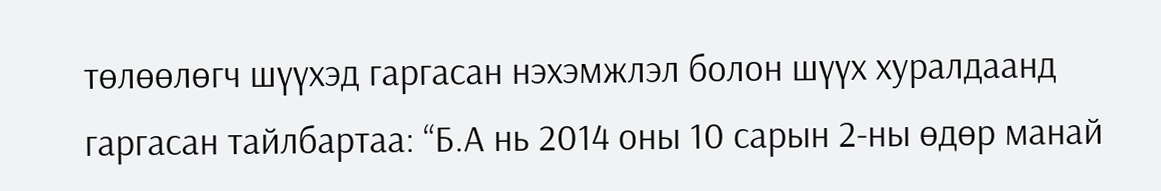төлөөлөгч шүүхэд гаргасан нэхэмжлэл болон шүүх хуралдаанд гаргасан тайлбартаа: “Б.А нь 2014 оны 10 сарын 2-ны өдөр манай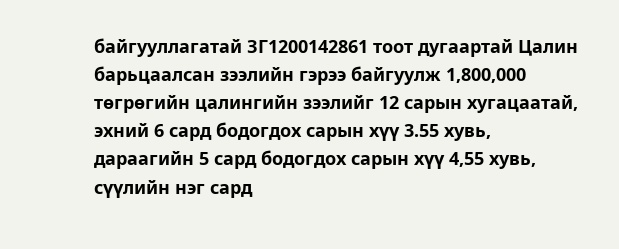байгууллагатай ЗГ1200142861 тоот дугаартай Цалин барьцаалсан зээлийн гэрээ байгуулж 1,800,000 төгрөгийн цалингийн зээлийг 12 сарын хугацаатай, эхний 6 сард бодогдох сарын хүү 3.55 хувь, дараагийн 5 сард бодогдох сарын хүү 4,55 хувь, сүүлийн нэг сард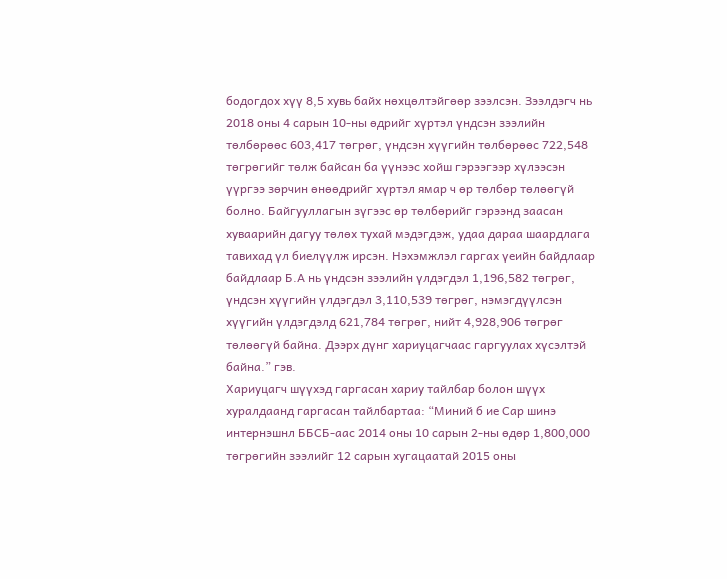бодогдох хүү 8,5 хувь байх нөхцөлтэйгөөр зээлсэн. Зээлдэгч нь 2018 оны 4 сарын 10-ны өдрийг хүртэл үндсэн зээлийн төлбөрөөс 603,417 төгрөг, үндсэн хүүгийн төлбөрөөс 722,548 төгрөгийг төлж байсан ба үүнээс хойш гэрээгээр хүлээсэн үүргээ зөрчин өнөөдрийг хүртэл ямар ч өр төлбөр төлөөгүй болно. Байгууллагын зүгээс өр төлбөрийг гэрээнд заасан хуваарийн дагуу төлөх тухай мэдэгдэж, удаа дараа шаардлага тавихад үл биелүүлж ирсэн. Нэхэмжлэл гаргах үеийн байдлаар байдлаар Б.А нь үндсэн зээлийн үлдэгдэл 1,196,582 төгрөг, үндсэн хүүгийн үлдэгдэл 3,110,539 төгрөг, нэмэгдүүлсэн хүүгийн үлдэгдэлд 621,784 төгрөг, нийт 4,928,906 төгрөг төлөөгүй байна. Дээрх дүнг хариуцагчаас гаргуулах хүсэлтэй байна.” гэв.
Хариуцагч шүүхэд гаргасан хариу тайлбар болон шүүх хуралдаанд гаргасан тайлбартаа: “Миний б ие Сар шинэ интернэшнл ББСБ-аас 2014 оны 10 сарын 2-ны өдөр 1,800,000 төгрөгийн зээлийг 12 сарын хугацаатай 2015 оны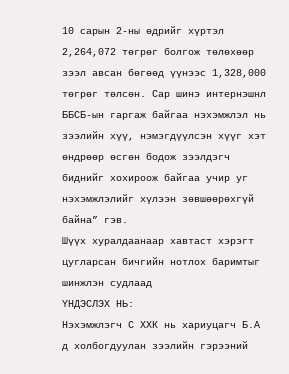10 сарын 2-ны өдрийг хүртэл 2,264,072 төгрөг болгож төлөхөөр зээл авсан бөгөөд үүнээс 1,328,000 төгрөг төлсөн. Сар шинэ интернэшнл ББСБ-ын гаргаж байгаа нэхэмжлэл нь зээлийн хүү, нэмэгдүүлсэн хүүг хэт өндрөөр өсгөн бодож зээлдэгч биднийг хохироож байгаа учир уг нэхэмжлэлийг хүлээн зөвшөөрөхгүй байна” гэв.
Шүүх хуралдаанаар хавтаст хэрэгт цугларсан бичгийн нотлох баримтыг шинжлэн судлаад
ҮНДЭСЛЭХ НЬ:
Нэхэмжлэгч С ХХК нь хариуцагч Б.А д холбогдуулан зээлийн гэрээний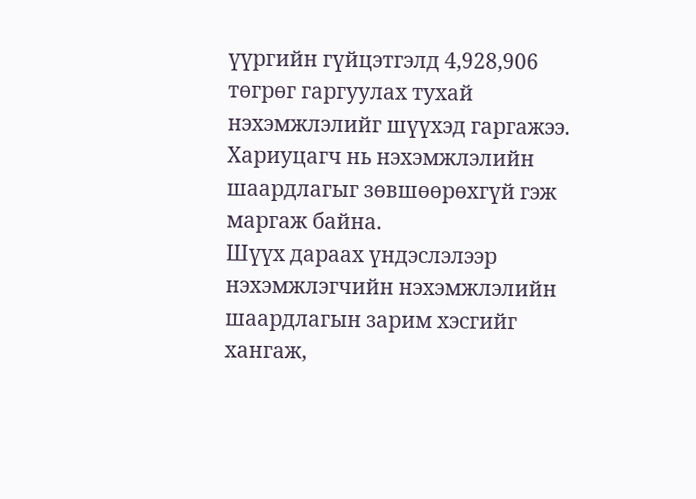үүргийн гүйцэтгэлд 4,928,906 төгрөг гаргуулах тухай нэхэмжлэлийг шүүхэд гаргажээ.
Хариуцагч нь нэхэмжлэлийн шаардлагыг зөвшөөрөхгүй гэж маргаж байна.
Шүүх дараах үндэслэлээр нэхэмжлэгчийн нэхэмжлэлийн шаардлагын зарим хэсгийг хангаж,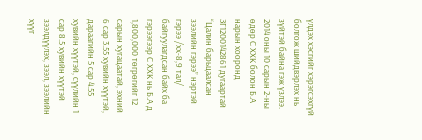үлдэх хэсгийг хэрэгсэхгүй болгож шийдвэрлэх нь зүйтэй байна гэж үзлээ.
2014 оны 10 сарын 2-ны өдөр С ХХК болон Б.А нарын хооронд ЗГ1200142861 дугаартай “Цалин барьцаалсан зээлийн гэрээ” нэртэй гэрээ /хх-8,9 тал/ байгуулагдсан байх ба гэрээгээр С ХХК нь Б.А д 1,800,000 төгрөгийг 12 сарын хугацаатай, эхний 6 сар 3.55 хувийн хүүтэй, дараагийн 5 сар 4.55 хувийн хүүтэй, сүүлийн 1 сар 8.5 хувийн хүүтэй зээлдүүлэх, зээл, зээлийн хүүг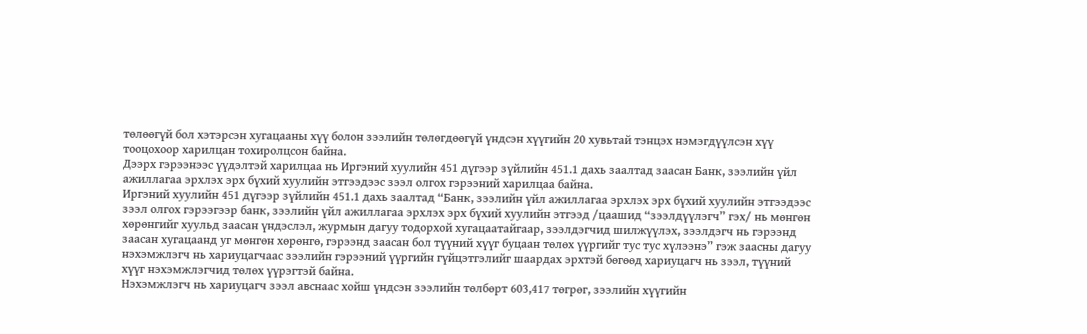төлөөгүй бол хэтэрсэн хугацааны хүү болон зээлийн төлөгдөөгүй үндсэн хүүгийн 20 хувьтай тэнцэх нэмэгдүүлсэн хүү тооцохоор харилцан тохиролцсон байна.
Дээрх гэрээнээс үүдэлтэй харилцаа нь Иргэний хуулийн 451 дүгээр зүйлийн 451.1 дахь заалтад заасан Банк, зээлийн үйл ажиллагаа эрхлэх эрх бүхий хуулийн этгээдээс зээл олгох гэрээний харилцаа байна.
Иргэний хуулийн 451 дүгээр зүйлийн 451.1 дахь заалтад “Банк, зээлийн үйл ажиллагаа эрхлэх эрх бүхий хуулийн этгээдээс зээл олгох гэрээгээр банк, зээлийн үйл ажиллагаа эрхлэх эрх бүхий хуулийн этгээд /цаашид “зээлдүүлэгч” гэх/ нь мөнгөн хөрөнгийг хуульд заасан үндэслэл, журмын дагуу тодорхой хугацаатайгаар, зээлдэгчид шилжүүлэх, зээлдэгч нь гэрээнд заасан хугацаанд уг мөнгөн хөрөнгө, гэрээнд заасан бол түүний хүүг буцаан төлөх үүргийг тус тус хүлээнэ” гэж заасны дагуу нэхэмжлэгч нь хариуцагчаас зээлийн гэрээний үүргийн гүйцэтгэлийг шаардах эрхтэй бөгөөд хариуцагч нь зээл, түүний хүүг нэхэмжлэгчид төлөх үүрэгтэй байна.
Нэхэмжлэгч нь хариуцагч зээл авснаас хойш үндсэн зээлийн төлбөрт 603,417 төгрөг, зээлийн хүүгийн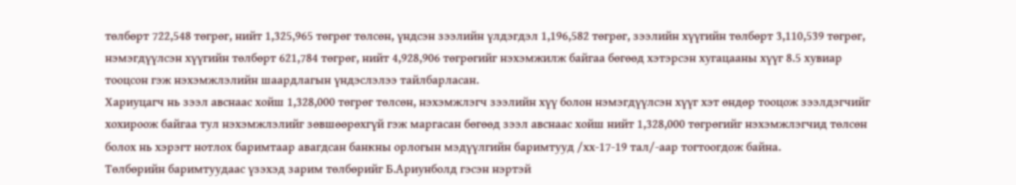төлбөрт 722,548 төгрөг, нийт 1,325,965 төгрөг төлсөн, үндсэн зээлийн үлдэгдэл 1,196,582 төгрөг, зээлийн хүүгийн төлбөрт 3,110,539 төгрөг, нэмэгдүүлсэн хүүгийн төлбөрт 621,784 төгрөг, нийт 4,928,906 төгрөгийг нэхэмжилж байгаа бөгөөд хэтэрсэн хугацааны хүүг 8.5 хувиар тооцсон гэж нэхэмжлэлийн шаардлагын үндэслэлээ тайлбарласан.
Хариуцагч нь зээл авснаас хойш 1,328,000 төгрөг төлсөн, нэхэмжлэгч зээлийн хүү болон нэмэгдүүлсэн хүүг хэт өндөр тооцож зээлдэгчийг хохироож байгаа тул нэхэмжлэлийг зөвшөөрөхгүй гэж маргасан бөгөөд зээл авснаас хойш нийт 1,328,000 төгрөгийг нэхэмжлэгчид төлсөн болох нь хэрэгт нотлох баримтаар авагдсан банкны орлогын мэдүүлгийн баримтууд /хх-17-19 тал/-аар тогтоогдож байна.
Төлбөрийн баримтуудаас үзэхэд зарим төлбөрийг Б.Ариунболд гэсэн нэртэй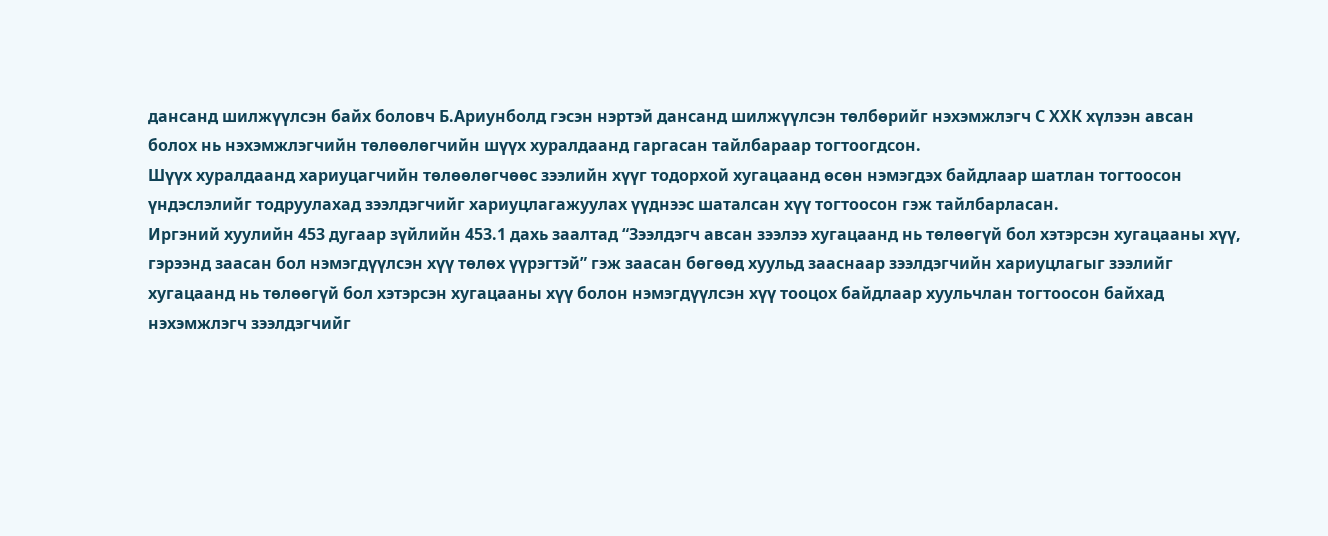дансанд шилжүүлсэн байх боловч Б.Ариунболд гэсэн нэртэй дансанд шилжүүлсэн төлбөрийг нэхэмжлэгч С ХХК хүлээн авсан болох нь нэхэмжлэгчийн төлөөлөгчийн шүүх хуралдаанд гаргасан тайлбараар тогтоогдсон.
Шүүх хуралдаанд хариуцагчийн төлөөлөгчөөс зээлийн хүүг тодорхой хугацаанд өсөн нэмэгдэх байдлаар шатлан тогтоосон үндэслэлийг тодруулахад зээлдэгчийг хариуцлагажуулах үүднээс шаталсан хүү тогтоосон гэж тайлбарласан.
Иргэний хуулийн 453 дугаар зүйлийн 453.1 дахь заалтад “Зээлдэгч авсан зээлээ хугацаанд нь төлөөгүй бол хэтэрсэн хугацааны хүү, гэрээнд заасан бол нэмэгдүүлсэн хүү төлөх үүрэгтэй” гэж заасан бөгөөд хуульд зааснаар зээлдэгчийн хариуцлагыг зээлийг хугацаанд нь төлөөгүй бол хэтэрсэн хугацааны хүү болон нэмэгдүүлсэн хүү тооцох байдлаар хуульчлан тогтоосон байхад нэхэмжлэгч зээлдэгчийг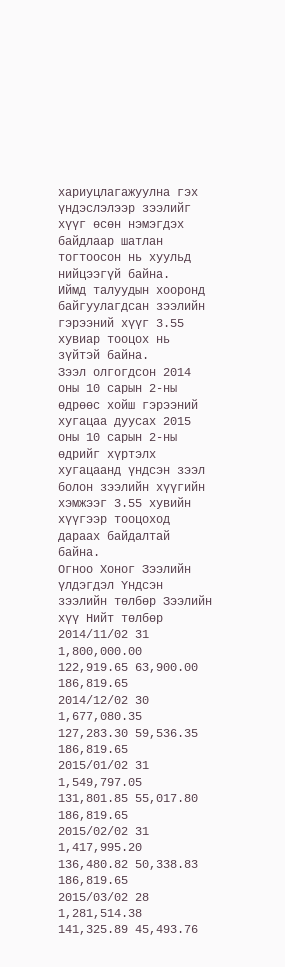хариуцлагажуулна гэх үндэслэлээр зээлийг хүүг өсөн нэмэгдэх байдлаар шатлан тогтоосон нь хуульд нийцээгүй байна.
Иймд талуудын хооронд байгуулагдсан зээлийн гэрээний хүүг 3.55 хувиар тооцох нь зүйтэй байна.
Зээл олгогдсон 2014 оны 10 сарын 2-ны өдрөөс хойш гэрээний хугацаа дуусах 2015 оны 10 сарын 2-ны өдрийг хүртэлх хугацаанд үндсэн зээл болон зээлийн хүүгийн хэмжээг 3.55 хувийн хүүгээр тооцоход дараах байдалтай байна.
Огноо Хоног Зээлийн үлдэгдэл Үндсэн зээлийн төлбөр Зээлийн хүү Нийт төлбөр
2014/11/02 31 1,800,000.00 122,919.65 63,900.00 186,819.65
2014/12/02 30 1,677,080.35 127,283.30 59,536.35 186,819.65
2015/01/02 31 1,549,797.05 131,801.85 55,017.80 186,819.65
2015/02/02 31 1,417,995.20 136,480.82 50,338.83 186,819.65
2015/03/02 28 1,281,514.38 141,325.89 45,493.76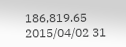186,819.65
2015/04/02 31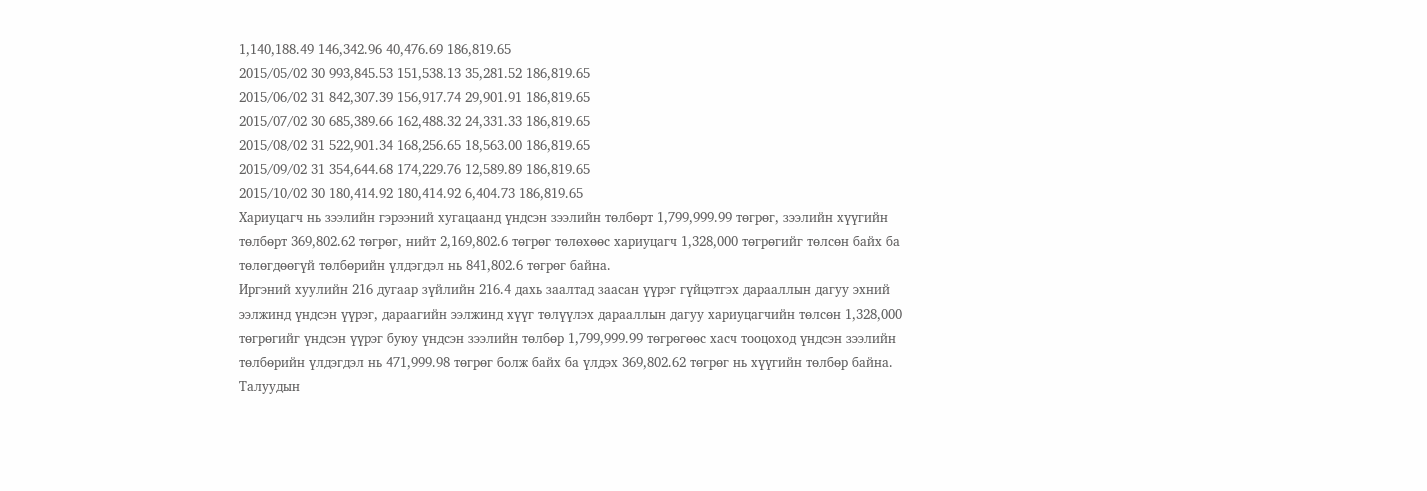1,140,188.49 146,342.96 40,476.69 186,819.65
2015/05/02 30 993,845.53 151,538.13 35,281.52 186,819.65
2015/06/02 31 842,307.39 156,917.74 29,901.91 186,819.65
2015/07/02 30 685,389.66 162,488.32 24,331.33 186,819.65
2015/08/02 31 522,901.34 168,256.65 18,563.00 186,819.65
2015/09/02 31 354,644.68 174,229.76 12,589.89 186,819.65
2015/10/02 30 180,414.92 180,414.92 6,404.73 186,819.65
Хариуцагч нь зээлийн гэрээний хугацаанд үндсэн зээлийн төлбөрт 1,799,999.99 төгрөг, зээлийн хүүгийн төлбөрт 369,802.62 төгрөг, нийт 2,169,802.6 төгрөг төлөхөөс хариуцагч 1,328,000 төгрөгийг төлсөн байх ба төлөгдөөгүй төлбөрийн үлдэгдэл нь 841,802.6 төгрөг байна.
Иргэний хуулийн 216 дугаар зүйлийн 216.4 дахь заалтад заасан үүрэг гүйцэтгэх дарааллын дагуу эхний ээлжинд үндсэн үүрэг, дараагийн ээлжинд хүүг төлүүлэх дарааллын дагуу хариуцагчийн төлсөн 1,328,000 төгрөгийг үндсэн үүрэг буюу үндсэн зээлийн төлбөр 1,799,999.99 төгрөгөөс хасч тооцоход үндсэн зээлийн төлбөрийн үлдэгдэл нь 471,999.98 төгрөг болж байх ба үлдэх 369,802.62 төгрөг нь хүүгийн төлбөр байна.
Талуудын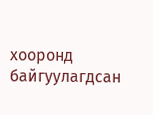хооронд байгуулагдсан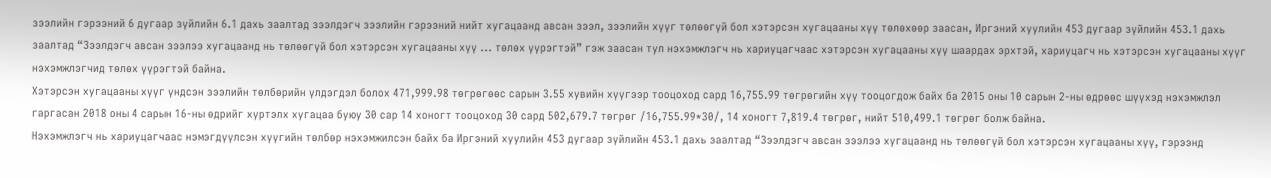зээлийн гэрээний 6 дугаар зүйлийн 6.1 дахь заалтад зээлдэгч зээлийн гэрээний нийт хугацаанд авсан зээл, зээлийн хүүг төлөөгүй бол хэтэрсэн хугацааны хүү төлөхөөр заасан, Иргэний хуулийн 453 дугаар зүйлийн 453.1 дахь заалтад “Зээлдэгч авсан зээлээ хугацаанд нь төлөөгүй бол хэтэрсэн хугацааны хүү ... төлөх үүрэгтэй” гэж заасан тул нэхэмжлэгч нь хариуцагчаас хэтэрсэн хугацааны хүү шаардах эрхтэй, хариуцагч нь хэтэрсэн хугацааны хүүг нэхэмжлэгчид төлөх үүрэгтэй байна.
Хэтэрсэн хугацааны хүүг үндсэн зээлийн төлбөрийн үлдэгдэл болох 471,999.98 төгрөгөөс сарын 3.55 хувийн хүүгээр тооцоход сард 16,755.99 төгрөгийн хүү тооцогдож байх ба 2015 оны 10 сарын 2-ны өдрөөс шүүхэд нэхэмжлэл гаргасан 2018 оны 4 сарын 16-ны өдрийг хүртэлх хугацаа буюу 30 сар 14 хоногт тооцоход 30 сард 502,679.7 төгрөг /16,755.99*30/, 14 хоногт 7,819.4 төгрөг, нийт 510,499.1 төгрөг болж байна.
Нэхэмжлэгч нь хариуцагчаас нэмэгдүүлсэн хүүгийн төлбөр нэхэмжилсэн байх ба Иргэний хуулийн 453 дугаар зүйлийн 453.1 дахь заалтад “Зээлдэгч авсан зээлээ хугацаанд нь төлөөгүй бол хэтэрсэн хугацааны хүү, гэрээнд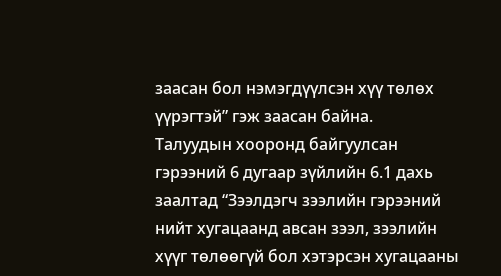заасан бол нэмэгдүүлсэн хүү төлөх үүрэгтэй” гэж заасан байна.
Талуудын хооронд байгуулсан гэрээний 6 дугаар зүйлийн 6.1 дахь заалтад “Зээлдэгч зээлийн гэрээний нийт хугацаанд авсан зээл, зээлийн хүүг төлөөгүй бол хэтэрсэн хугацааны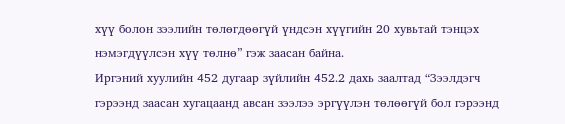хүү болон зээлийн төлөгдөөгүй үндсэн хүүгийн 20 хувьтай тэнцэх нэмэгдүүлсэн хүү төлнө” гэж заасан байна.
Иргэний хуулийн 452 дугаар зүйлийн 452.2 дахь заалтад “Зээлдэгч гэрээнд заасан хугацаанд авсан зээлээ эргүүлэн төлөөгүй бол гэрээнд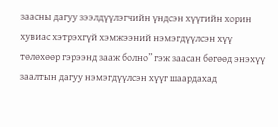заасны дагуу зээлдүүлэгчийн үндсэн хүүгийн хорин хувиас хэтрэхгүй хэмжээний нэмэгдүүлсэн хүү төлөхөөр гэрээнд зааж болно” гэж заасан бөгөөд энэхүү заалтын дагуу нэмэгдүүлсэн хүүг шаардахад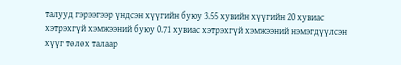талууд гэрээгээр үндсэн хүүгийн буюу 3.55 хувийн хүүгийн 20 хувиас хэтрэхгүй хэмжээний буюу 0.71 хувиас хэтрэхгүй хэмжээний нэмэгдүүлсэн хүүг төлөх талаар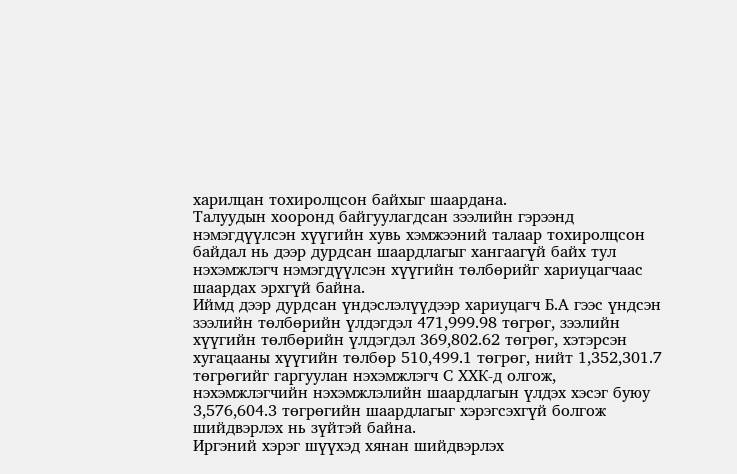харилцан тохиролцсон байхыг шаардана.
Талуудын хооронд байгуулагдсан зээлийн гэрээнд нэмэгдүүлсэн хүүгийн хувь хэмжээний талаар тохиролцсон байдал нь дээр дурдсан шаардлагыг хангаагүй байх тул нэхэмжлэгч нэмэгдүүлсэн хүүгийн төлбөрийг хариуцагчаас шаардах эрхгүй байна.
Иймд дээр дурдсан үндэслэлүүдээр хариуцагч Б.А гээс үндсэн зээлийн төлбөрийн үлдэгдэл 471,999.98 төгрөг, зээлийн хүүгийн төлбөрийн үлдэгдэл 369,802.62 төгрөг, хэтэрсэн хугацааны хүүгийн төлбөр 510,499.1 төгрөг, нийт 1,352,301.7 төгрөгийг гаргуулан нэхэмжлэгч С ХХК-д олгож, нэхэмжлэгчийн нэхэмжлэлийн шаардлагын үлдэх хэсэг буюу 3,576,604.3 төгрөгийн шаардлагыг хэрэгсэхгүй болгож шийдвэрлэх нь зүйтэй байна.
Иргэний хэрэг шүүхэд хянан шийдвэрлэх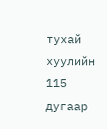тухай хуулийн 115 дугаар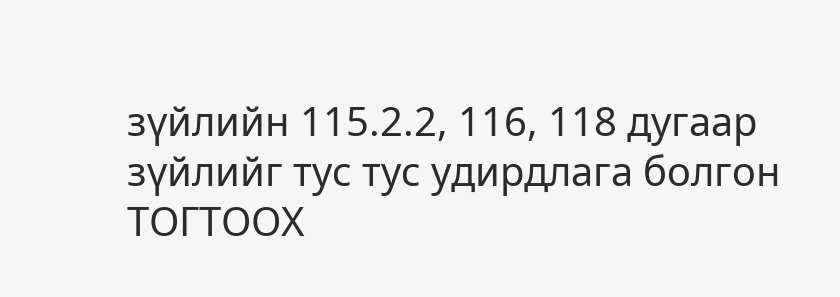зүйлийн 115.2.2, 116, 118 дугаар зүйлийг тус тус удирдлага болгон
ТОГТООХ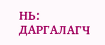НЬ:
ДАРГАЛАГЧ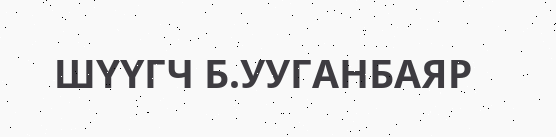ШҮҮГЧ Б.УУГАНБАЯР